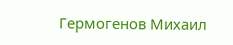Гермогенов Михаил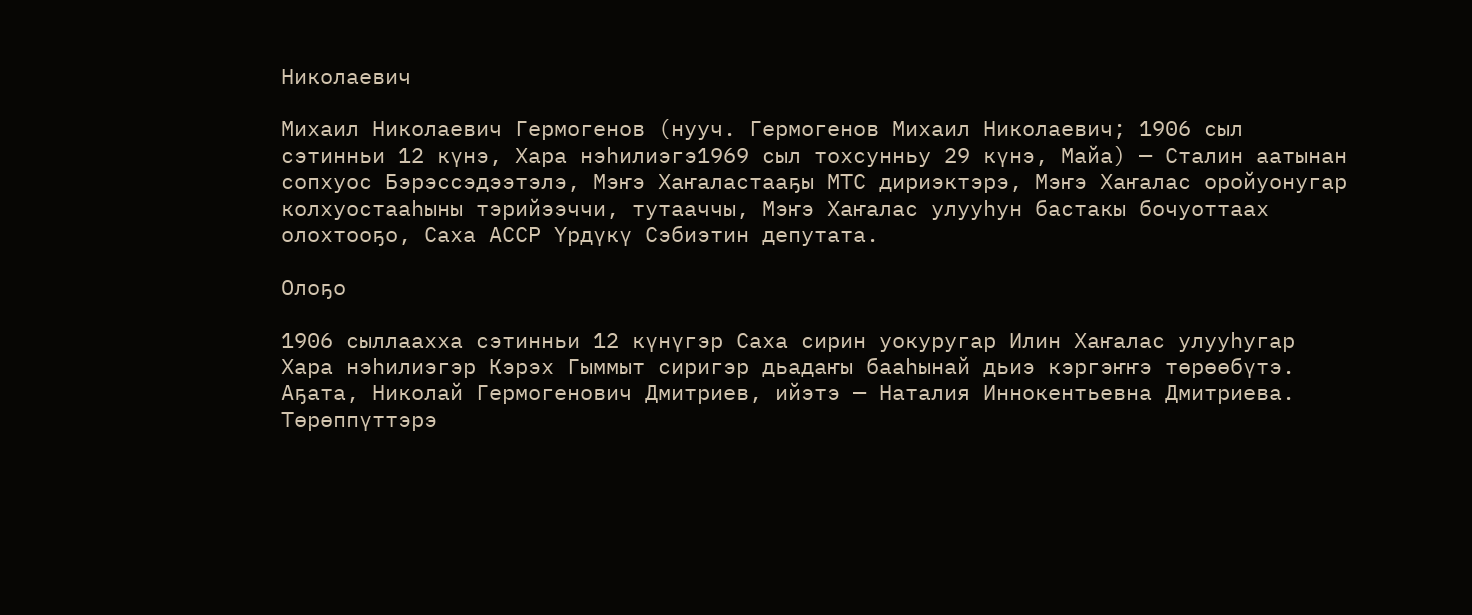Николаевич

Михаил Николаевич Гермогенов (нууч. Гермогенов Михаил Николаевич; 1906 сыл сэтинньи 12 күнэ, Хара нэһилиэгэ1969 сыл тохсунньу 29 күнэ, Майа) — Сталин аатынан сопхуос Бэрэссэдээтэлэ, Мэҥэ Хаҥаластааҕы МТС дириэктэрэ, Мэҥэ Хаҥалас оройуонугар колхуостааһыны тэрийээччи, тутааччы, Мэҥэ Хаҥалас улууһун бастакы бочуоттаах олохтооҕо, Саха АССР Үрдүкү Сэбиэтин депутата.

Олоҕо

1906 сыллаахха сэтинньи 12 күнүгэр Саха сирин уокуругар Илин Хаҥалас улууһугар Хара нэһилиэгэр Кэрэх Гыммыт сиригэр дьадаҥы бааһынай дьиэ кэргэҥҥэ төрөөбүтэ. Аҕата, Николай Гермогенович Дмитриев, ийэтэ — Наталия Иннокентьевна Дмитриева. Төрөппүттэрэ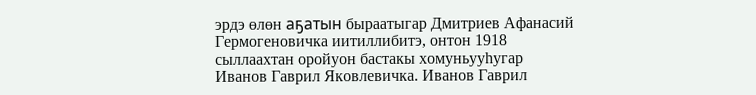эрдэ өлөн аҕатын быраатыгар Дмитриев Афанасий Гермогеновичка иитиллибитэ, онтон 1918 сыллаахтан оройуон бастакы хомуньууһугар Иванов Гаврил Яковлевичка. Иванов Гаврил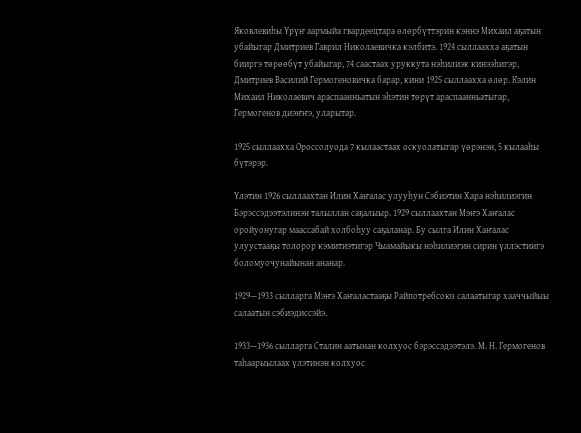Яковлевиһы Үрүҥ аармыйа гвардеецтара өлөрбүттэрин кэннэ Михаил аҕатын убайыгар Дмитриев Гаврил Николаевичка кэлбитэ. 1924 сыллаахха аҕатын бииргэ төрөөбүт убайыгар, 74 саастаах уруккута нэһилиэк кинээһигэр, Дмитриев Василий Гермогеновичка барар, кини 1925 сыллаахха өлөр. Кэлин Михаил Николаевич араспаанньатын эһэтин төрүт араспаанньатыгар, Гермогенов диэҥҥэ, уларытар.

1925 сыллаахха Ороссолуода 7 кылаастаах оскуолатыгар үөрэнэн, 5 кылааһы бүтэрэр.

Үлэтин 1926 сыллаахтан Илин Хаҥалас улууһун Сэбиэтин Хара нэһилиэгин Бэрэссэдээтэлинэн талыллан саҕалыыр. 1929 сыллаахтан Мэҥэ Хаҥалас оройуонугар маассабай холбоһуу саҕаланар. Бу сылга Илин Хаҥалас улуустааҕы толорор кэмитиэтигэр Чыамайыкы нэһилиэгин сирин үллэстиигэ боломуочунайынан ананар.

1929—1933 сылларга Мэҥэ Хаҥаластааҕы Райпотребсоюз салаатыгар хааччыйыы салаатын сэбиэдиссэйэ.

1933—1936 сылларга Сталин аатынан колхуос бэрэссэдээтэлэ. М. Н. Гермогенов таһаарыылаах үлэтинэн колхуос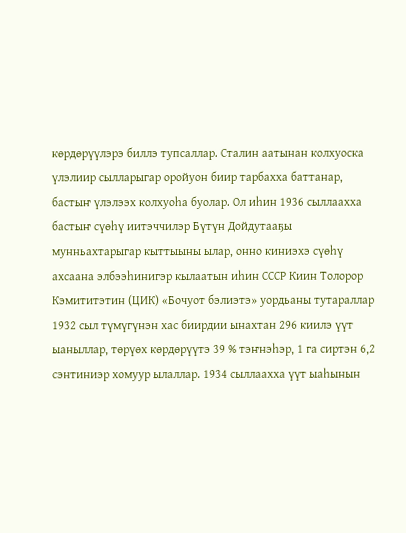көрдөрүүлэрэ биллэ тупсаллар. Сталин аатынан колхуоска үлэлиир сылларыгар оройуон биир тарбахха баттанар, бастыҥ үлэлээх колхуоһа буолар. Ол иһин 1936 сыллаахха бастыҥ сүөһү иитэччилэр Бүтүн Дойдутааҕы мунньахтарыгар кыттыыны ылар, онно киниэхэ сүөһү ахсаана элбээһинигэр кылаатын иһин СССР Киин Толорор Кэмититэтин (ЦИК) «Бочуот бэлиэтэ» уордьаны тутараллар 1932 сыл түмүгүнэн хас биирдии ынахтан 296 киилэ үүт ыаныллар, төрүөх көрдөрүүтэ 39 % тэҥнэһэр, 1 га сиртэн 6,2 сэнтиниэр хомуур ылаллар. 1934 сыллаахха үүт ыаһынын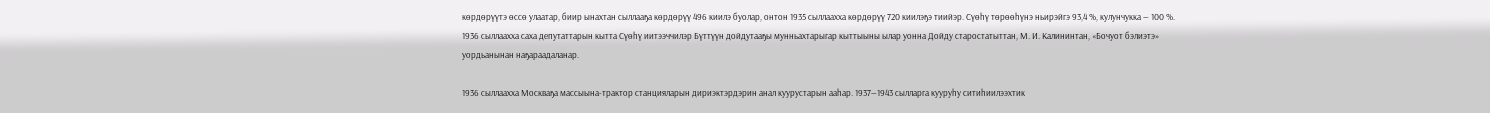көрдөрүүтэ өссө улаатар, биир ынахтан сыллааҕа көрдөрүү 496 киилэ буолар, онтон 1935 сыллаахха көрдөрүү 720 киилэҕэ тиийэр. Сүөһү төрөөһүнэ ньирэйгэ 93,4 %, кулунчукка — 100 %. 1936 сыллаахха саха депутаттарын кытта Сүөһү иитээччилэр Бүттүүн дойдутааҕы мунньахтарыгар кыттыыны ылар уонна Дойду старостатыттан, М. И. Калининтан, «Бочуот бэлиэтэ» уордьанынан наҕараадаланар.

1936 сыллаахха Москваҕа массыына-трактор станцияларын дириэктэрдэрин анал куурустарын ааһар. 1937—1943 сылларга кууруһу ситиһиилээхтик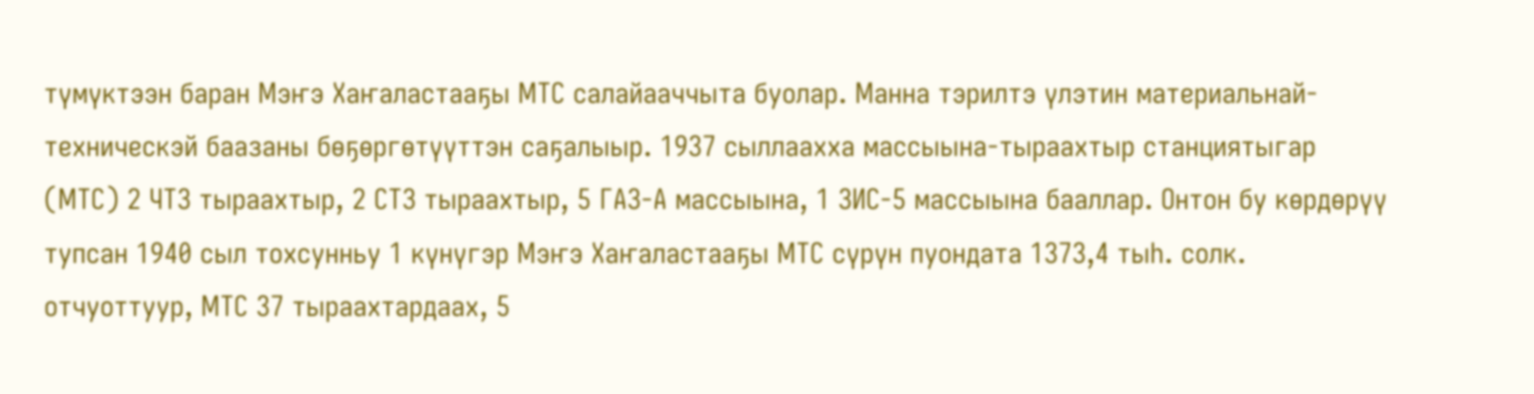түмүктээн баран Мэҥэ Хаҥаластааҕы МТС салайааччыта буолар. Манна тэрилтэ үлэтин материальнай-техническэй баазаны бөҕөргөтүүттэн саҕалыыр. 1937 сыллаахха массыына-тыраахтыр станциятыгар (МТС) 2 ЧТЗ тыраахтыр, 2 СТЗ тыраахтыр, 5 ГАЗ-А массыына, 1 ЗИС-5 массыына бааллар. Онтон бу көрдөрүү тупсан 1940 сыл тохсунньу 1 күнүгэр Мэҥэ Хаҥаластааҕы МТС сүрүн пуондата 1373,4 тыһ. солк. отчуоттуур, МТС 37 тыраахтардаах, 5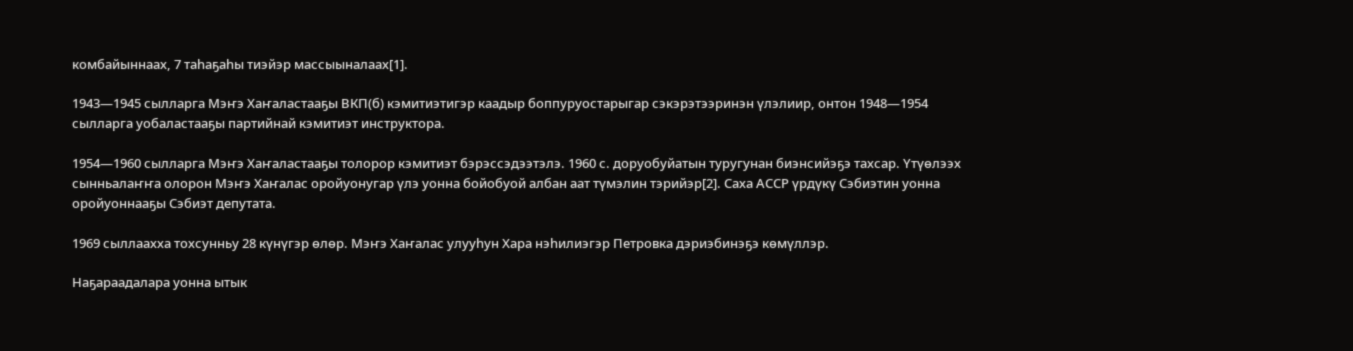комбайыннаах, 7 таһаҕаһы тиэйэр массыыналаах[1].

1943—1945 сылларга Мэҥэ Хаҥаластааҕы ВКП(б) кэмитиэтигэр каадыр боппуруостарыгар сэкэрэтээринэн үлэлиир, онтон 1948—1954 сылларга уобаластааҕы партийнай кэмитиэт инструктора.

1954—1960 сылларга Мэҥэ Хаҥаластааҕы толорор кэмитиэт бэрэссэдээтэлэ. 1960 с. доруобуйатын туругунан биэнсийэҕэ тахсар. Үтүөлээх сынньалаҥҥа олорон Мэҥэ Хаҥалас оройуонугар үлэ уонна бойобуой албан аат түмэлин тэрийэр[2]. Саха АССР үрдүкү Сэбиэтин уонна оройуоннааҕы Сэбиэт депутата.

1969 сыллаахха тохсунньу 28 күнүгэр өлөр. Мэҥэ Хаҥалас улууһун Хара нэһилиэгэр Петровка дэриэбинэҕэ көмүллэр.

Наҕараадалара уонна ытык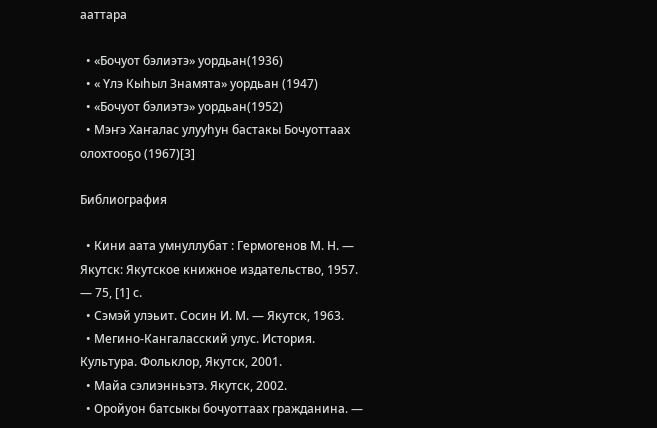ааттара

  • «Бочуот бэлиэтэ» уордьан(1936)
  • « Үлэ Кыһыл Знамята» уордьан (1947)
  • «Бочуот бэлиэтэ» уордьан(1952)
  • Мэҥэ Хаҥалас улууһун бастакы Бочуоттаах олохтооҕо (1967)[3]

Библиография

  • Кини аата умнуллубат : Гермогенов М. Н. — Якутск: Якутское книжное издательство, 1957. — 75, [1] с.
  • Сэмэй улэьит. Сосин И. М. — Якутск, 1963.
  • Мегино-Кангаласский улус. История. Культура. Фольклор, Якутск, 2001.
  • Майа сэлиэнньэтэ. Якутск, 2002.
  • Оройуон батсыкы бочуоттаах гражданина. —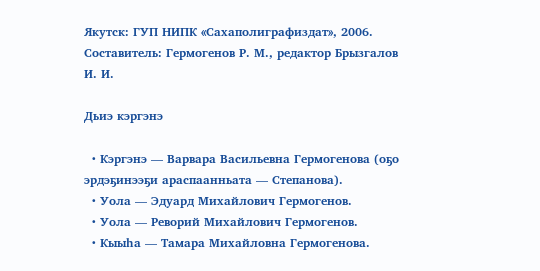Якутск: ГУП НИПК «Сахаполиграфиздат», 2006. Составитель: Гермогенов Р. М., редактор Брызгалов И. И.

Дьиэ кэргэнэ

  • Кэргэнэ — Варвара Васильевна Гермогенова (оҕо эрдэҕинээҕи араспаанньата — Степанова).
  • Уола — Эдуард Михайлович Гермогенов.
  • Уола — Реворий Михайлович Гермогенов.
  • Кыыһа — Тамара Михайловна Гермогенова.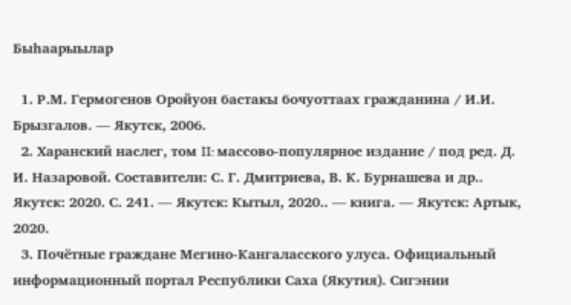Быһаарыылар

  1. Р.М. Гермогенов Оройуон бастакы бочуоттаах гражданина / И.И. Брызгалов. — Якутск, 2006.
  2. Харанский наслег, том II: массово-популярное издание / под ред. Д. И. Назаровой. Составители: С. Г. Дмитриева, В. К. Бурнашева и др.. Якутск: 2020. С. 241. — Якутск: Кытыл, 2020.. — книга. — Якутск: Артык, 2020.
  3. Почётные граждане Мегино-Кангаласского улуса. Официальный информационный портал Республики Саха (Якутия). Сигэнии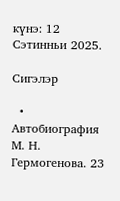күнэ: 12 Сэтинньи 2025.

Сигэлэр

  • Автобиография М. Н. Гермогенова. 23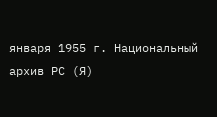января 1955 г. Национальный архив РС (Я)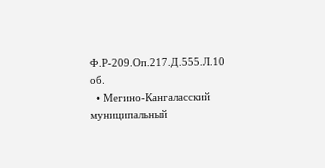Ф.Р-209.Оп.217.Д.555.Л.10 об.
  • Мегино-Кангаласский муниципальный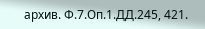архив. Ф.7.Оп.1.ДД.245, 421.